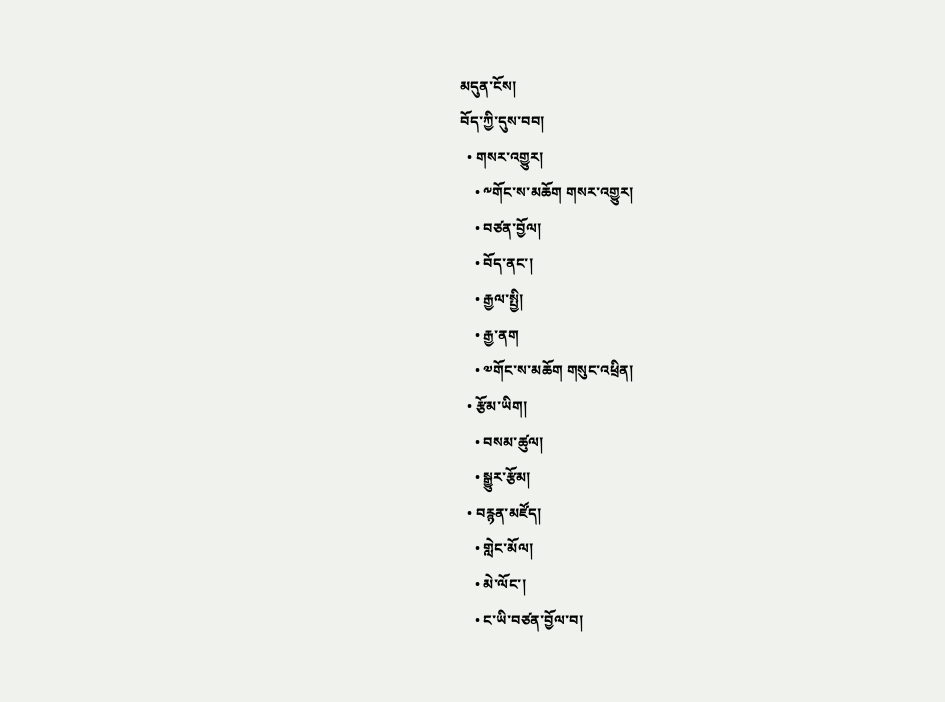མདུན་ངོས།
བོད་ཀྱི་དུས་བབ།
  • གསར་འགྱུར།
    • ༸གོང་ས་མཆོག གསར་འགྱུར།
    • བཙན་བྱོལ།
    • བོད་ནང་།
    • རྒྱལ་སྤྱི།
    • རྒྱ་ནག
    • ༧གོང་ས་མཆོག གསུང་འཕྲིན།
  • རྩོམ་ཡིག།
    • བསམ་ཚུལ།
    • སྒྱུར་རྩོམ།
  • བརྙན་མཛོད།
    • གླེང་མོལ།
    • མེ་ལོང་།
    • ང་ཡི་བཙན་བྱོལ་བ།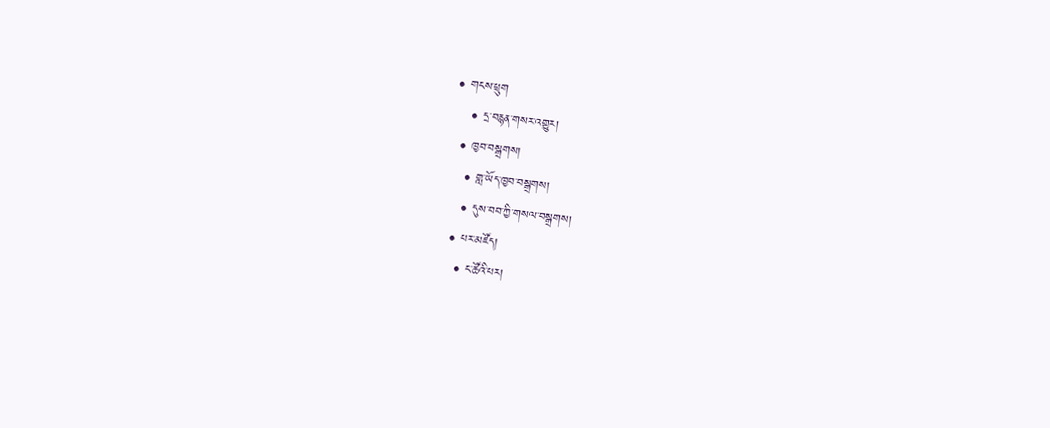• གངས་ཕྲུག
    • དྲ་བརྙན་གསར་འགྱུར།
  • ཁྱབ་བསྒྲགས།
    • གླ་ཡོད་ཁྱབ་བསྒྲགས།
    • དུས་བབ་ཀྱི་གསལ་བསྒྲགས།
  • པར་མཛོད།
    • ང་ཚོའི་པར།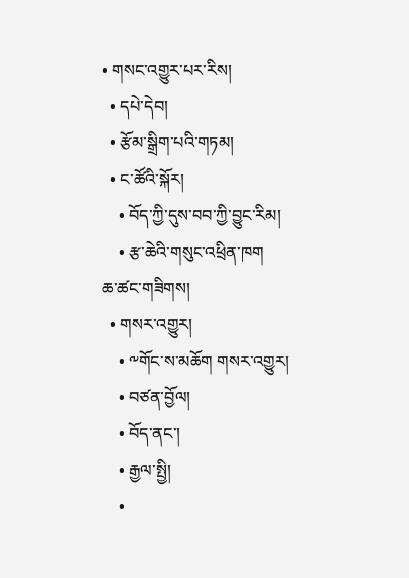• གསང་འགྱུར་པར་རིས།
  • དཔེ་དེབ།
  • རྩོམ་སྒྲིག་པའི་གཏམ།
  • ང་ཚོའི་སྐོར།
    • བོད་ཀྱི་དུས་བབ་ཀྱི་བྱུང་རིམ།
    • རྩ་ཆེའི་གསུང་འཕྲིན་ཁག
ཆ་ཚང་གཟིགས།
  • གསར་འགྱུར།
    • ༸གོང་ས་མཆོག གསར་འགྱུར།
    • བཙན་བྱོལ།
    • བོད་ནང་།
    • རྒྱལ་སྤྱི།
    •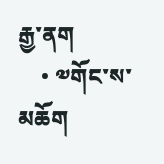རྒྱ་ནག
    • ༧གོང་ས་མཆོག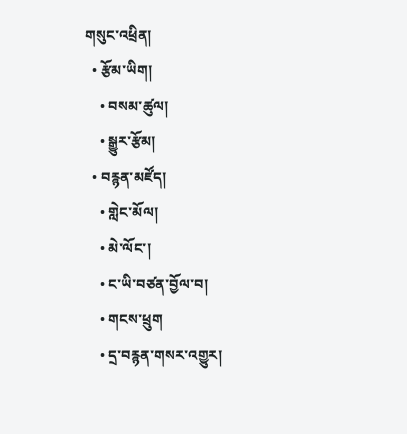གསུང་འཕྲིན།
  • རྩོམ་ཡིག།
    • བསམ་ཚུལ།
    • སྒྱུར་རྩོམ།
  • བརྙན་མཛོད།
    • གླེང་མོལ།
    • མེ་ལོང་།
    • ང་ཡི་བཙན་བྱོལ་བ།
    • གངས་ཕྲུག
    • དྲ་བརྙན་གསར་འགྱུར།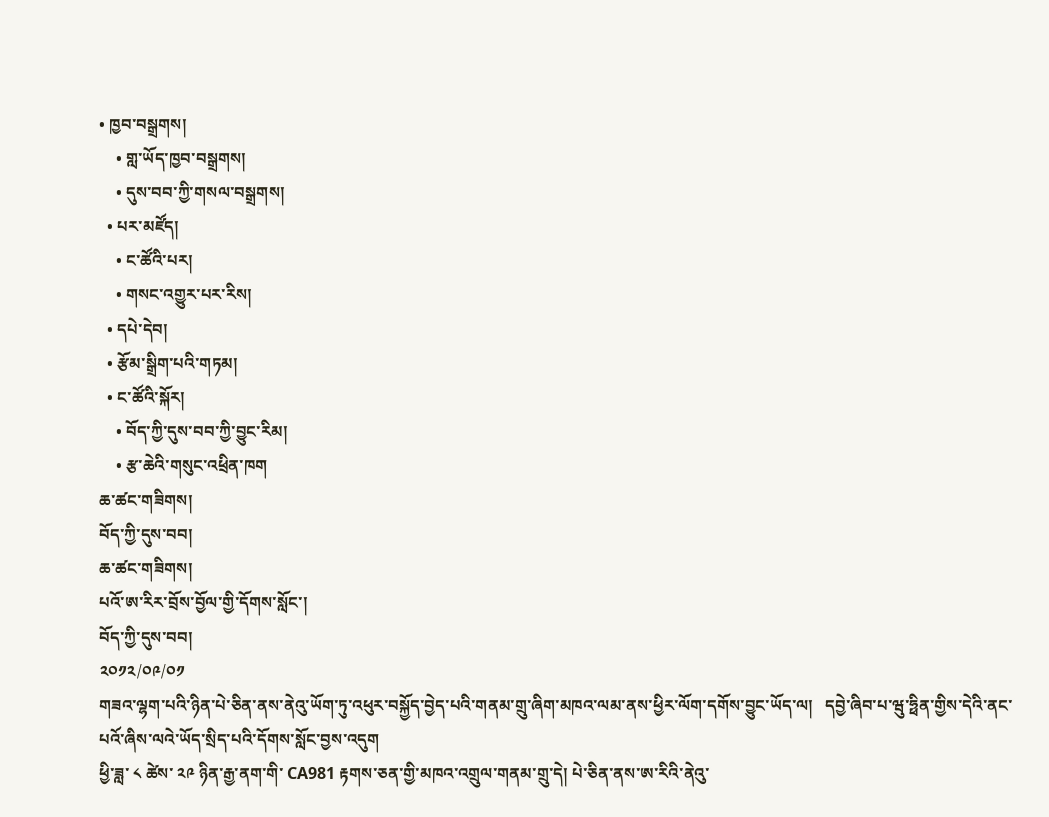• ཁྱབ་བསྒྲགས།
    • གླ་ཡོད་ཁྱབ་བསྒྲགས།
    • དུས་བབ་ཀྱི་གསལ་བསྒྲགས།
  • པར་མཛོད།
    • ང་ཚོའི་པར།
    • གསང་འགྱུར་པར་རིས།
  • དཔེ་དེབ།
  • རྩོམ་སྒྲིག་པའི་གཏམ།
  • ང་ཚོའི་སྐོར།
    • བོད་ཀྱི་དུས་བབ་ཀྱི་བྱུང་རིམ།
    • རྩ་ཆེའི་གསུང་འཕྲིན་ཁག
ཆ་ཚང་གཟིགས།
བོད་ཀྱི་དུས་བབ།
ཆ་ཚང་གཟིགས།
པའོ་ཨ་རིར་བྲོས་བྱོལ་གྱི་དོགས་སློང་།
བོད་ཀྱི་དུས་བབ།
༢༠༡༢/༠༩/༠༡
གཟའ་ལྷག་པའི་ཉིན་པེ་ཅིན་ནས་ནེའུ་ཡོག་ཏུ་འཕུར་བསྐྱོད་བྱེད་པའི་གནམ་གྲུ་ཞིག་མཁའ་ལམ་ནས་ཕྱིར་ལོག་དགོས་བྱུང་ཡོད་ལ།   དབྱེ་ཞིབ་པ་ཝུ་ཧྥིན་གྱིས་དེའི་ནང་པའོ་ཞིས་ལའེ་ཡོད་སྲིད་པའི་དོགས་སློང་བྱས་འདུག
ཕྱི་ཟླ་ ༨ ཚེས་ ༢༩ ཉིན་རྒྱ་ནག་གི་ CA981 རྟགས་ཅན་གྱི་མཁའ་འགྲུལ་གནམ་གྲུ་དེ། པེ་ཅིན་ནས་ཨ་རིའི་ནེའུ་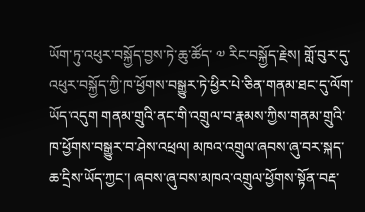ཡོག་ཏུ་འཕུར་བསྐྱོད་བྱས་ཏེ་ཆུ་ཚོད་ ༧ རིང་བསྐྱོད་རྗེས། གློ་བུར་དུ་འཕུར་བསྐྱོད་ཀྱི་ཁ་ཕྱོགས་བསྒྱུར་ཏེ་ཕྱིར་པེ་ཅིན་གནམ་ཐང་དུ་ལོག་ཡོད་འདུག གནམ་གྲུའི་ནང་གི་འགྲུལ་བ་རྣམས་ཀྱིས་གནམ་གྲུའི་ཁ་ཕྱོགས་བསྒྱུར་བ་ཤེས་འཕྲལ། མཁའ་འགྲུལ་ཞབས་ཞུ་བར་སྐད་ཆ་དྲིས་ཡོད་ཀྱང་། ཞབས་ཞུ་བས་མཁའ་འགྲུལ་ཕྱོགས་སྟོན་བརྡ་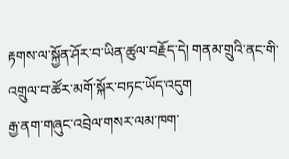རྟགས་ལ་སྐྱོན་ཤོར་བ་ཡིན་ཚུལ་བརྗོད་དེ། གནམ་གྲུའི་ནང་གི་འགྲུལ་བ་ཚོར་མགོ་སྐོར་བཏང་ཡོད་འདུག
རྒྱ་ནག་གཞུང་འབྲེལ་གསར་ལམ་ཁག་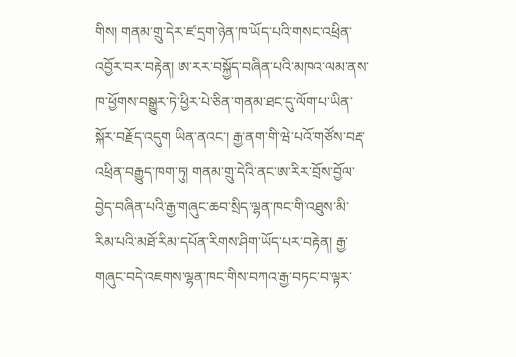གིས། གནམ་གྲུ་དེར་ཛ་དྲག་ཉེན་ཁ་ཡོད་པའི་གསང་འཕྲིན་འབྱོར་བར་བརྟེན། ཨ་རར་བསྐྱོད་བཞིན་པའི་མཁའ་ལམ་ནས་ཁ་ཕྱོགས་བསྒྱུར་ཏེ་ཕྱིར་པེ་ཅིན་གནམ་ཐང་དུ་ལོག་པ་ཡིན་སྐོར་བརྗོད་འདུག ཡིན་ནའང་། རྒྱ་ནག་གི་ཝེ་པའོ་གཙོས་བརྡ་འཕྲིན་བརྒྱུད་ཁག་ཏུ། གནམ་གྲུ་དེའི་ནང་ཨ་རིར་བྲོས་བྱོལ་བྱེད་བཞིན་པའི་རྒྱ་གཞུང་ཆབ་སྲིད་ལྷན་ཁང་གི་འཐུས་མི་རིམ་པའི་མཐོ་རིམ་དཔོན་རིགས་ཤིག་ཡོད་པར་བརྟེན། རྒྱ་གཞུང་བདེ་འཇགས་ལྷན་ཁང་གིས་བཀའ་རྒྱ་བཏང་བ་ལྟར་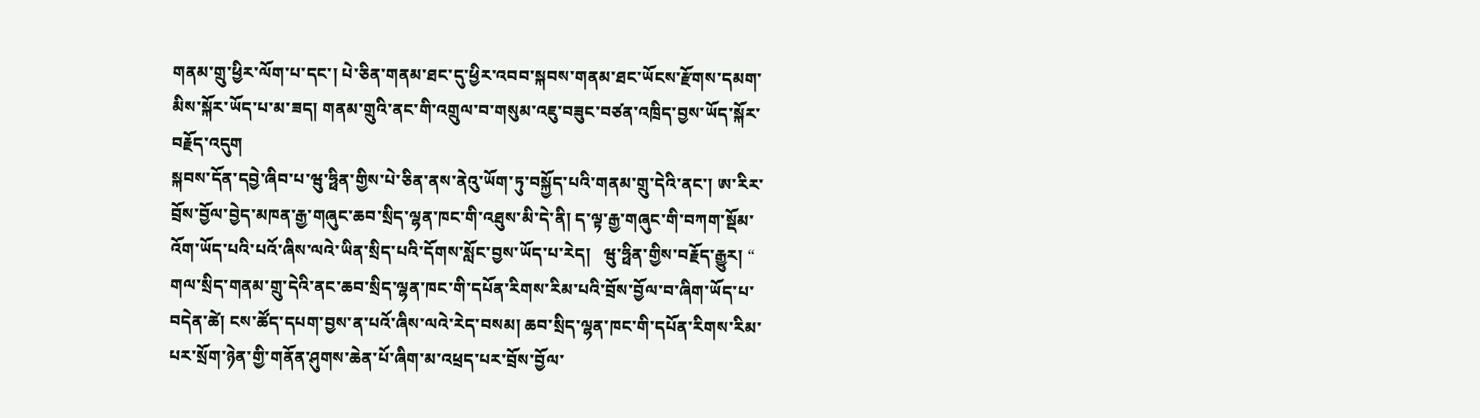གནམ་གྲུ་ཕྱིར་ལོག་པ་དང་། པེ་ཅིན་གནམ་ཐང་དུ་ཕྱིར་འབབ་སྐབས་གནམ་ཐང་ཡོངས་རྫོགས་དམག་མིས་སྐོར་ཡོད་པ་མ་ཟད། གནམ་གྲུའི་ནང་གི་འགྲུལ་བ་གསུམ་འཇུ་བཟུང་བཙན་འཁྲིད་བྱས་ཡོད་སྐོར་བརྗོད་འདུག
སྐབས་དོན་དབྱེ་ཞིབ་པ་ཝུ་ཧྥིན་གྱིས་པེ་ཅིན་ནས་ནེའུ་ཡོག་ཏུ་བསྐྱོད་པའི་གནམ་གྲུ་དེའི་ནང་། ཨ་རིར་བྲོས་བྱོལ་བྱེད་མཁན་རྒྱ་གཞུང་ཆབ་སྲིད་ལྷན་ཁང་གི་འཐུས་མི་དེ་ནི། ད་ལྟ་རྒྱ་གཞུང་གི་བཀག་སྡོམ་འོག་ཡོད་པའི་པའོ་ཞིས་ལའེ་ཡིན་སྲིད་པའི་དོགས་སློང་བྱས་ཡོད་པ་རེད།   ཝུ་ཧྥིན་གྱིས་བརྗོད་རྒྱུར། “ གལ་སྲིད་གནམ་གྲུ་དེའི་ནང་ཆབ་སྲིད་ལྷན་ཁང་གི་དཔོན་རིགས་རིམ་པའི་བྲོས་བྱོལ་བ་ཞིག་ཡོད་པ་བདེན་ཚེ། ངས་ཚོད་དཔག་བྱས་ན་པའོ་ཞིས་ལའེ་རེད་བསམ། ཆབ་སྲིད་ལྷན་ཁང་གི་དཔོན་རིགས་རིམ་པར་སྲོག་ཉེན་གྱི་གནོན་ཤུགས་ཆེན་པོ་ཞིག་མ་འཕྲད་པར་བྲོས་བྱོལ་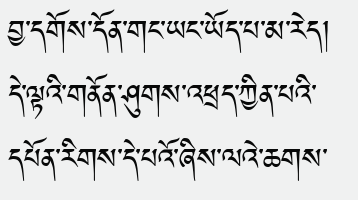བྱ་དགོས་དོན་གང་ཡང་ཡོད་པ་མ་རེད། དེ་ལྟའི་གནོན་ཤུགས་འཕྲད་ཀྱིན་པའི་དཔོན་རིགས་དེ་པའོ་ཞིས་ལའེ་ཆགས་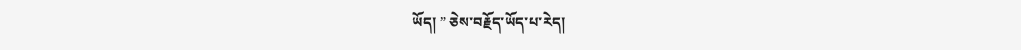ཡོད། ” ཅེས་བརྗོད་ཡོད་པ་རེད།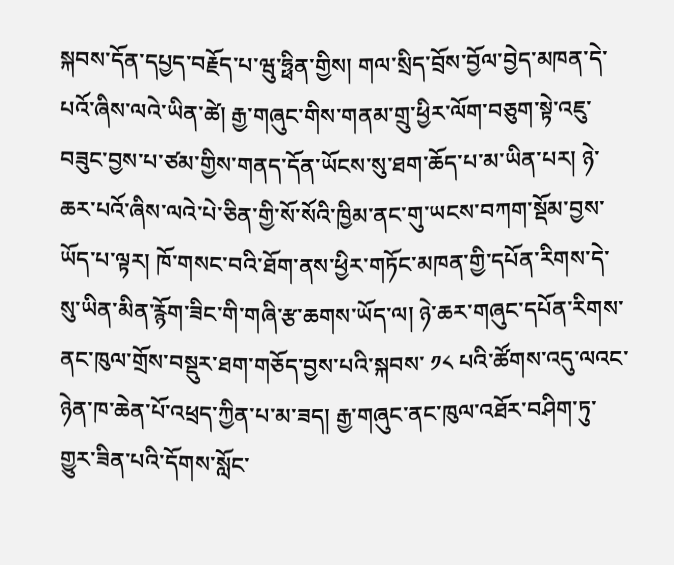སྐབས་དོན་དཔྱད་བརྗོད་པ་ཝུ་ཧྥིན་གྱིས། གལ་སྲིད་བྲོས་བྱོལ་བྱེད་མཁན་དེ་པའོ་ཞིས་ལའེ་ཡིན་ཚེ། རྒྱ་གཞུང་གིས་གནམ་གྲུ་ཕྱིར་ལོག་བཅུག་སྟེ་འཇུ་བཟུང་བྱས་པ་ཙམ་གྱིས་གནད་དོན་ཡོངས་སུ་ཐག་ཆོད་པ་མ་ཡིན་པར། ཉེ་ཆར་པའོ་ཞིས་ལའེ་པེ་ཅིན་གྱི་སོ་སོའི་ཁྱིམ་ནང་གུ་ཡངས་བཀག་སྡོམ་བྱས་ཡོད་པ་ལྟར། ཁོ་གསང་བའི་ཐོག་ནས་ཕྱིར་གཏོང་མཁན་གྱི་དཔོན་རིགས་དེ་སུ་ཡིན་མིན་རྙོག་ཟིང་གི་གཞི་རྩ་ཆགས་ཡོད་ལ། ཉེ་ཆར་གཞུང་དཔོན་རིགས་ནང་ཁུལ་གྲོས་བསྡུར་ཐག་གཅོད་བྱས་པའི་སྐབས་ ༡༨ པའི་ཚོགས་འདུ་ལའང་ཉེན་ཁ་ཆེན་པོ་འཕྲད་ཀྱིན་པ་མ་ཟད། རྒྱ་གཞུང་ནང་ཁུལ་འཐོར་བཤིག་ཏུ་གྱུར་ཟིན་པའི་དོགས་སློང་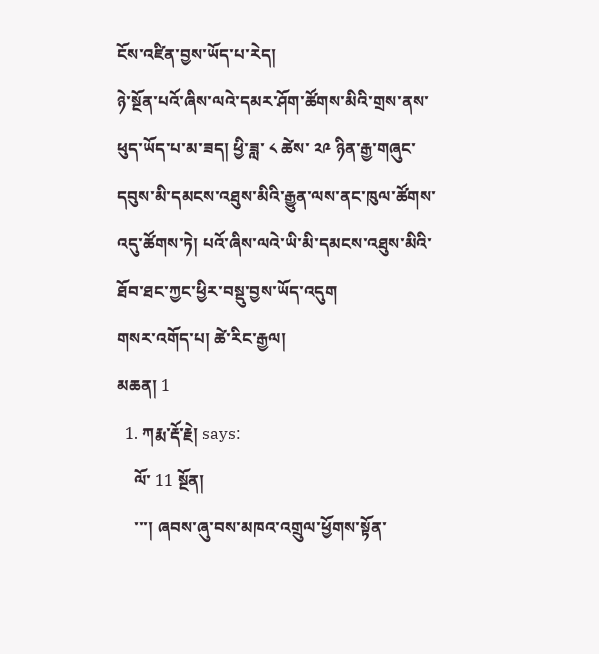ངོས་འཛིན་བྱས་ཡོད་པ་རེད།
ཉེ་སྔོན་པའོ་ཞིས་ལའེ་དམར་ཤོག་ཚོགས་མིའི་གྲས་ནས་ཕུད་ཡོད་པ་མ་ཟད། ཕྱི་ཟླ་ ༨ ཚེས་ ༢༩ ཉིན་རྒྱ་གཞུང་དབུས་མི་དམངས་འཐུས་མིའི་རྒྱུན་ལས་ནང་ཁུལ་ཚོགས་འདུ་ཚོགས་ཏེ། པའོ་ཞིས་ལའེ་ཡི་མི་དམངས་འཐུས་མིའི་ཐོབ་ཐང་ཀྱང་ཕྱིར་བསྡུ་བྱས་ཡོད་འདུག
གསར་འགོད་པ། ཚེ་རིང་རྒྱལ།
མཆན། 1
  1. ཀརྨ་རྡོ་རྗེ། says:
    ལོ་ 11 སྔོན།
    ་་་། ཞབས་ཞུ་བས་མཁའ་འགྲུལ་ཕྱོགས་སྟོན་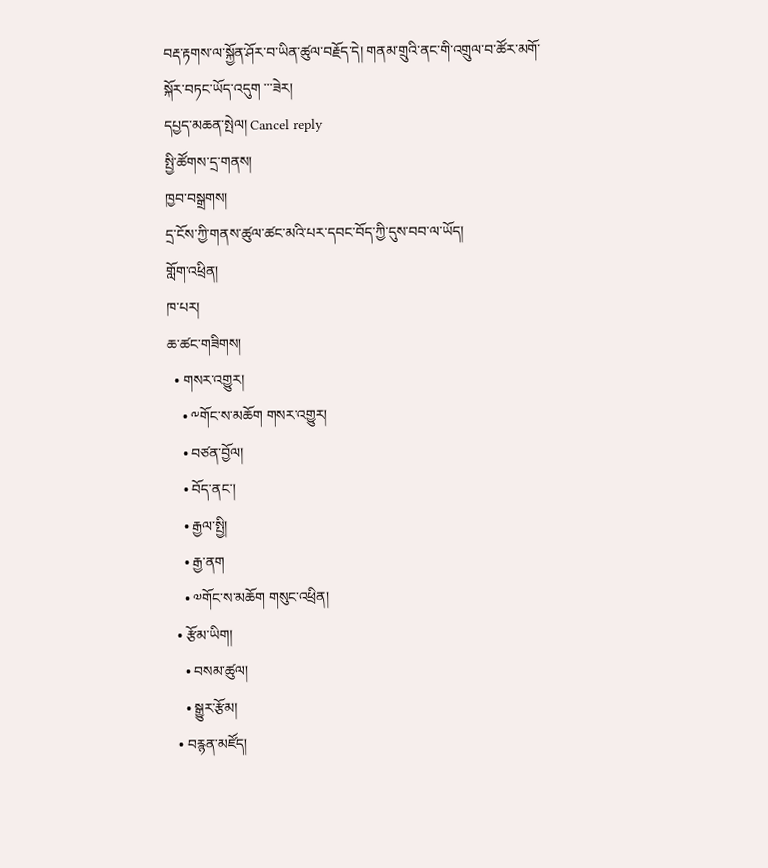བརྡ་རྟགས་ལ་སྐྱོན་ཤོར་བ་ཡིན་ཚུལ་བརྗོད་དེ། གནམ་གྲུའི་ནང་གི་འགྲུལ་བ་ཚོར་མགོ་སྐོར་བཏང་ཡོད་འདུག ་་་ཟེར།
དཔྱད་མཆན་སྤེལ། Cancel reply
སྤྱི་ཚོགས་དྲ་གནས།
ཁྱབ་བསྒྲགས།
དྲ་ངོས་ཀྱི་གནས་ཚུལ་ཚང་མའི་པར་དབང་བོད་ཀྱི་དུས་བབ་ལ་ཡོད།
གློག་འཕྲིན།
ཁ་པར།
ཆ་ཚང་གཟིགས།
  • གསར་འགྱུར།
    • ༸གོང་ས་མཆོག གསར་འགྱུར།
    • བཙན་བྱོལ།
    • བོད་ནང་།
    • རྒྱལ་སྤྱི།
    • རྒྱ་ནག
    • ༧གོང་ས་མཆོག གསུང་འཕྲིན།
  • རྩོམ་ཡིག།
    • བསམ་ཚུལ།
    • སྒྱུར་རྩོམ།
  • བརྙན་མཛོད།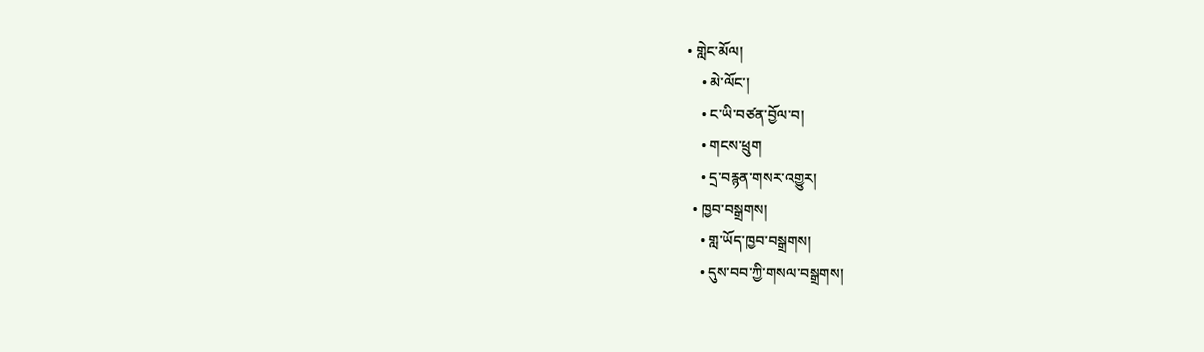• གླེང་མོལ།
    • མེ་ལོང་།
    • ང་ཡི་བཙན་བྱོལ་བ།
    • གངས་ཕྲུག
    • དྲ་བརྙན་གསར་འགྱུར།
  • ཁྱབ་བསྒྲགས།
    • གླ་ཡོད་ཁྱབ་བསྒྲགས།
    • དུས་བབ་ཀྱི་གསལ་བསྒྲགས།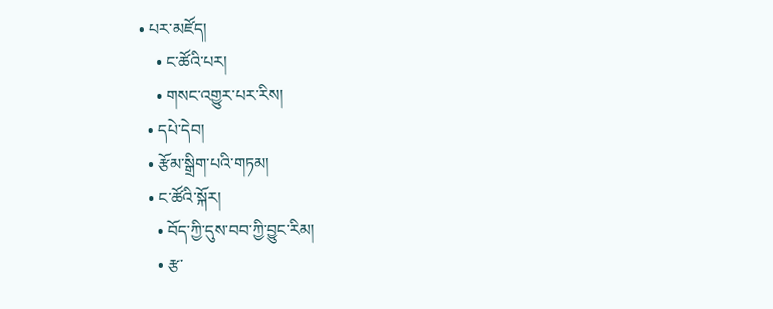• པར་མཛོད།
    • ང་ཚོའི་པར།
    • གསང་འགྱུར་པར་རིས།
  • དཔེ་དེབ།
  • རྩོམ་སྒྲིག་པའི་གཏམ།
  • ང་ཚོའི་སྐོར།
    • བོད་ཀྱི་དུས་བབ་ཀྱི་བྱུང་རིམ།
    • རྩ་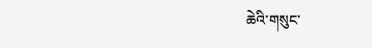ཆེའི་གསུང་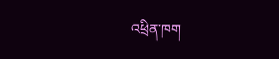འཕྲིན་ཁག